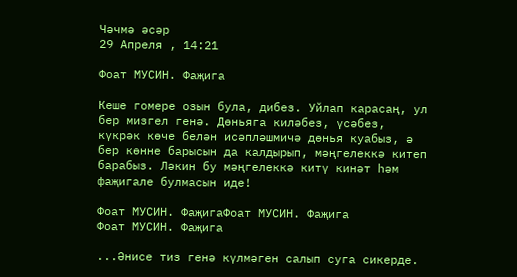Чәчмә әсәр
29 Апреля , 14:21

Фоат МУСИН. Фаҗига

Кеше гомере озын була, дибез. Уйлап карасаң, ул бер мизгел генә. Дөньяга киләбез, үсәбез, күкрәк көче белән исәпләшмичә дөнья куабыз, ә бер көнне барысын да калдырып, мәңгелеккә китеп барабыз. Ләкин бу мәңгелеккә китү кинәт һәм фаҗигале булмасын иде!

Фоат МУСИН. ФаҗигаФоат МУСИН. Фаҗига
Фоат МУСИН. Фаҗига

...Әнисе тиз генә күлмәген салып суга сикерде.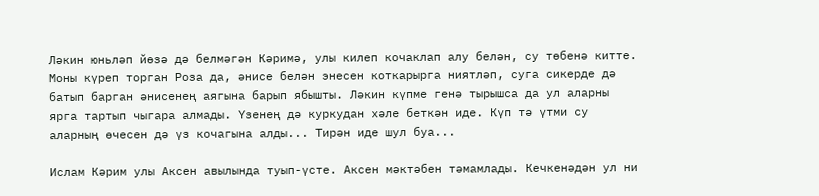Ләкин юньләп йөзә дә белмәгән Кәримә, улы килеп кочаклап алу белән, су төбенә китте. Моны күреп торган Роза да, әнисе белән энесен коткарырга ниятләп, суга сикерде дә батып барган әнисенең аягына барып ябышты. Ләкин күпме генә тырышса да ул аларны ярга тартып чыгара алмады. Үзенең дә куркудан хәле беткән иде. Күп тә үтми су аларның өчесен дә үз кочагына алды... Тирән иде шул буа...

Ислам Кәрим улы Аксен авылында туып-үсте. Аксен мәктәбен тәмамлады. Кечкенәдән ул ни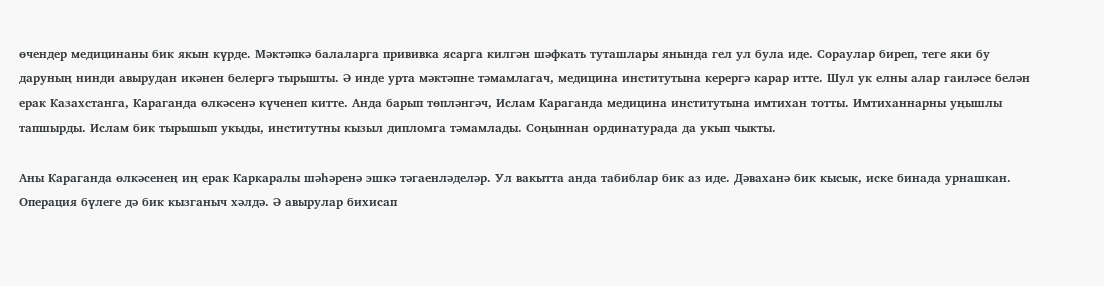өчендер медицинаны бик якын күрде. Мәктәпкә балаларга прививка ясарга килгән шәфкать туташлары янында гел ул була иде. Сораулар биреп, теге яки бу даруның нинди авырудан икәнен белергә тырышты. Ә инде урта мәктәпне тәмамлагач, медицина институтына керергә карар итте. Шул ук елны алар гаиләсе белән ерак Казахстанга, Караганда өлкәсенә күченеп китте. Анда барып төпләнгәч, Ислам Караганда медицина институтына имтихан тотты. Имтиханнарны уңышлы тапшырды. Ислам бик тырышып укыды, институтны кызыл дипломга тәмамлады. Соңыннан ординатурада да укып чыкты.

Аны Караганда өлкәсенең иң ерак Каркаралы шәһәренә эшкә тәгаенләделәр. Ул вакытта анда табиблар бик аз иде. Дәваханә бик кысык, иске бинада урнашкан. Операция бүлеге дә бик кызганыч хәлдә. Ә авырулар бихисап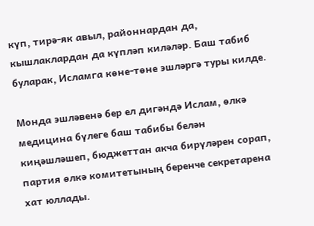күп, тирә-як авыл, районнардан да, кышлаклардан да күпләп киләләр. Баш табиб буларак, Исламга көне-төне эшләргә туры килде.

Монда эшләвенә бер ел дигәндә Ислам, өлкә медицина бүлеге баш табибы белән киңәшләшеп, бюджеттан акча бирүләрен сорап, партия өлкә комитетының беренче секретарена хат юллады.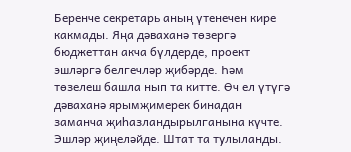Беренче секретарь аның үтенечен кире какмады. Яңа дәваханә төзергә бюджеттан акча бүлдерде, проект эшләргә белгечләр җибәрде. Һәм төзелеш башла нып та китте. Өч ел үтүгә дәваханә ярымҗимерек бинадан заманча җиһазландырылганына күчте. Эшләр җиңеләйде. Штат та тулыланды.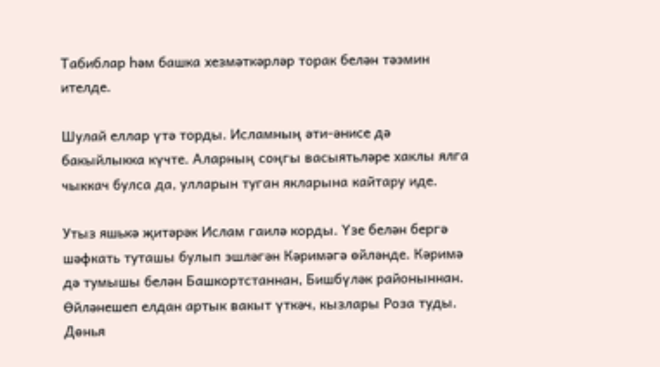Табиблар һәм башка хезмәткәрләр торак белән тәэмин ителде.

Шулай еллар үтә торды. Исламның әти-әнисе дә бакыйлыкка күчте. Аларның соңгы васыятьләре хаклы ялга чыккач булса да, улларын туган якларына кайтару иде.

Утыз яшькә җитәрәк Ислам гаилә корды. Үзе белән бергә шәфкать туташы булып эшләгән Кәримәгә өйләнде. Кәримә дә тумышы белән Башкортстаннан, Бишбүләк районыннан. Өйләнешеп елдан артык вакыт үткәч, кызлары Роза туды. Дөнья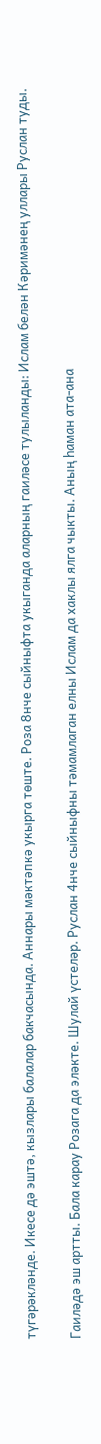түгәрәкләнде. Икесе дә эштә, кызлары балалар бакчасында. Аннары мәктәпкә укырга төште. Роза 8нче сыйныфта укыганда аларның гаиләсе тулыланды: Ислам белән Кәримәнең уллары Руслан туды.

Гаиләдә эш артты. Бала карау Розага да эләкте. Шулай үстеләр. Руслан 4нче сыйныфны тәмамлаган елны Ислам да хаклы ялга чыкты. Аның һаман ата-ана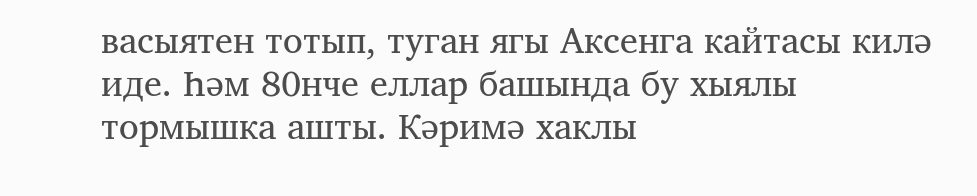васыятен тотып, туган ягы Аксенга кайтасы килә иде. Һәм 80нче еллар башында бу хыялы тормышка ашты. Кәримә хаклы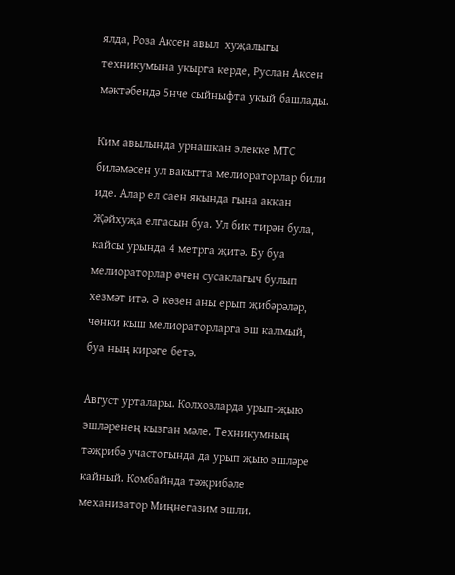ялда, Роза Аксен авыл  хуҗалыгы техникумына укырга керде, Руслан Аксен мәктәбендә 5нче сыйныфта укый башлады.

Ким авылында урнашкан элекке МТС биләмәсен ул вакытта мелиораторлар били иде. Алар ел саен якында гына аккан Җәйхуҗа елгасын буа. Ул бик тирән була, кайсы урында 4 метрга җитә. Бу буа мелиораторлар өчен сусаклагыч булып хезмәт итә. Ә көзен аны ерып җибәрәләр, чөнки кыш мелиораторларга эш калмый, буа ның кирәге бетә.

Август урталары. Колхозларда урып-җыю эшләренең кызган мәле. Техникумның тәҗрибә участогында да урып җыю эшләре кайный. Комбайнда тәҗрибәле механизатор Миңнегазим эшли.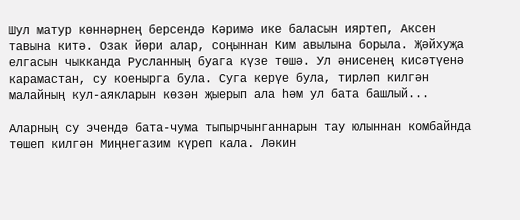Шул матур көннәрнең берсендә Кәримә ике баласын ияртеп, Аксен тавына китә. Озак йөри алар, соңыннан Ким авылына борыла. Җәйхуҗа елгасын чыкканда Русланның буага күзе төшә. Ул әнисенең кисәтүенә карамастан, су коенырга була. Суга керүе була, тирләп килгән малайның кул-аякларын көзән җыерып ала һәм ул бата башлый...

Аларның су эчендә бата-чума тыпырчынганнарын тау юлыннан комбайнда төшеп килгән Миңнегазим күреп кала. Ләкин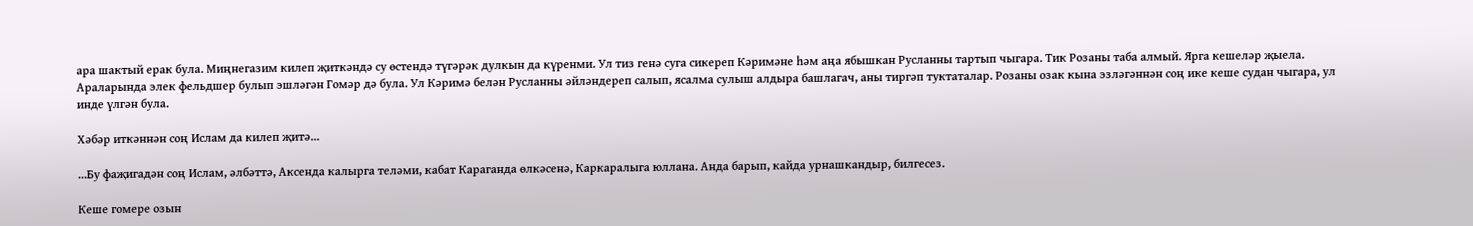ара шактый ерак була. Миңнегазим килеп җиткәндә су өстендә түгәрәк дулкын да күренми. Ул тиз генә суга сикереп Кәримәне һәм аңа ябышкан Русланны тартып чыгара. Тик Розаны таба алмый. Ярга кешеләр җыела. Араларында элек фельдшер булып эшләгән Гомәр дә була. Ул Кәримә белән Русланны әйләндереп салып, ясалма сулыш алдыра башлагач, аны тиргәп туктаталар. Розаны озак кына эзләгәннән соң ике кеше судан чыгара, ул инде үлгән була.

Хәбәр иткәннән соң Ислам да килеп җитә...

...Бу фаҗигадән соң Ислам, әлбәттә, Аксенда калырга теләми, кабат Караганда өлкәсенә, Каркаралыга юллана. Анда барып, кайда урнашкандыр, билгесез.

Кеше гомере озын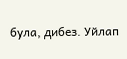була, дибез. Уйлап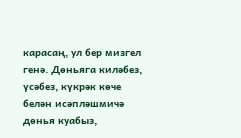карасаң, ул бер мизгел генә. Дөньяга киләбез, үсәбез, күкрәк көче белән исәпләшмичә дөнья куабыз,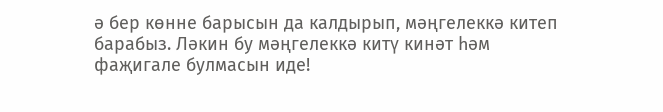ә бер көнне барысын да калдырып, мәңгелеккә китеп барабыз. Ләкин бу мәңгелеккә китү кинәт һәм фаҗигале булмасын иде!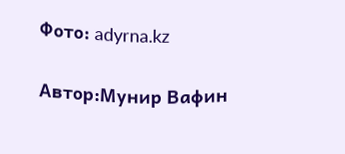Фото: adyrna.kz

Автор:Мунир Вафин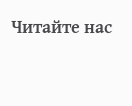Читайте нас